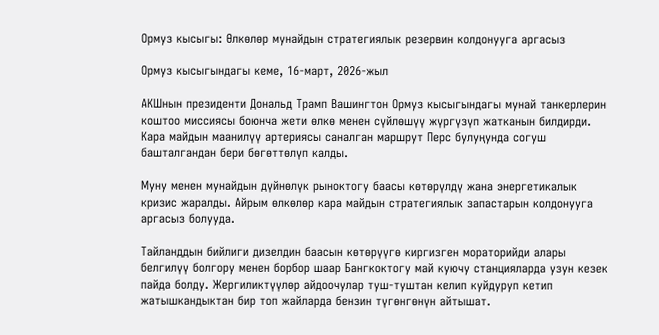Ормуз кысыгы: Өлкөлөр мунайдын стратегиялык резервин колдонууга аргасыз

Ормуз кысыгындагы кеме, 16-март, 2026-жыл

АКШнын президенти Дональд Трамп Вашингтон Ормуз кысыгындагы мунай танкерлерин коштоо миссиясы боюнча жети өлкө менен сүйлөшүү жүргүзүп жатканын билдирди.  Кара майдын маанилүү артериясы cаналган маршрут Перс булуңунда согуш башталгандан бери бөгөттөлүп калды.

Муну менен мунайдын дүйнөлүк рыноктогу баасы көтөрүлдү жана энергетикалык кризис жаралды. Айрым өлкөлөр кара майдын стратегиялык запастарын колдонууга аргасыз болууда.

Тайланддын бийлиги дизелдин баасын көтөрүүгө киргизген мораторийди алары белгилүү болгору менен борбор шаар Бангкоктогу май куючу станцияларда узун кезек пайда болду. Жергиликтүүлөр айдоочулар туш-туштан келип куйдуруп кетип жатышкандыктан бир топ жайларда бензин түгөнгөнүн айтышат.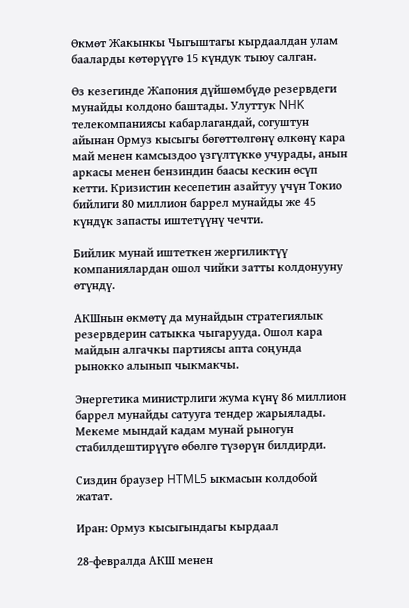Өкмөт Жакынкы Чыгыштагы кырдаалдан улам бааларды көтөрүүгө 15 күндук тыюу салган.

Өз кезегинде Жапония дүйшөмбүдө резервдеги мунайды колдоно баштады. Улуттук NHK телекомпаниясы кабарлагандай, согуштун айынан Ормуз кысыгы бөгөттөлгөнү өлкөнү кара май менен камсыздоо үзгүлтүккө учурады, анын аркасы менен бензиндин баасы кескин өсүп кетти. Кризистин кесепетин азайтуу үчүн Токио бийлиги 80 миллион баррел мунайды же 45 күндүк запасты иштетүүнү чечти.

Бийлик мунай иштеткен жергиликтүү компаниялардан ошол чийки затты колдонууну өтүндү.

АКШнын өкмөтү да мунайдын стратегиялык резервдерин сатыкка чыгарууда. Ошол кара майдын алгачкы партиясы апта соңунда рынокко алынып чыкмакчы.

Энергетика министрлиги жума күнү 86 миллион баррел мунайды сатууга тендер жарыялады. Мекеме мындай кадам мунай рыногун стабилдештирүүгө өбөлгө түзөрүн билдирди.

Сиздин браузер HTML5 ыкмасын колдобой жатат.

Иран: Ормуз кысыгындагы кырдаал

28-февралда АКШ менен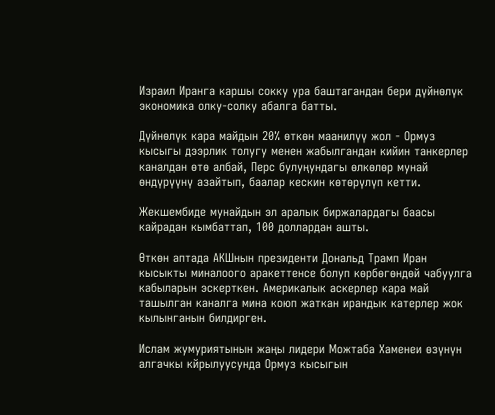Израил Иранга каршы сокку ура баштагандан бери дүйнөлүк экономика олку-солку абалга батты.

Дүйнөлүк кара майдын 20% өткөн маанилүү жол - Ормуз кысыгы дээрлик толугу менен жабылгандан кийин танкерлер каналдан өтө албай, Перс булуңундагы өлкөлөр мунай өндүрүүнү азайтып, баалар кескин көтөрүлүп кетти.

Жекшембиде мунайдын эл аралык биржалардагы баасы кайрадан кымбаттап, 100 доллардан ашты.

Өткөн аптада АКШнын президенти Дональд Трамп Иран кысыкты миналоого аракеттенсе болуп көрбөгөндөй чабуулга кабыларын эскерткен. Америкалык аскерлер кара май ташылган каналга мина коюп жаткан ирандык катерлер жок кылынганын билдирген.

Ислам жумуриятынын жаңы лидери Можтаба Хаменеи өзүнүн алгачкы кйрылуусунда Ормуз кысыгын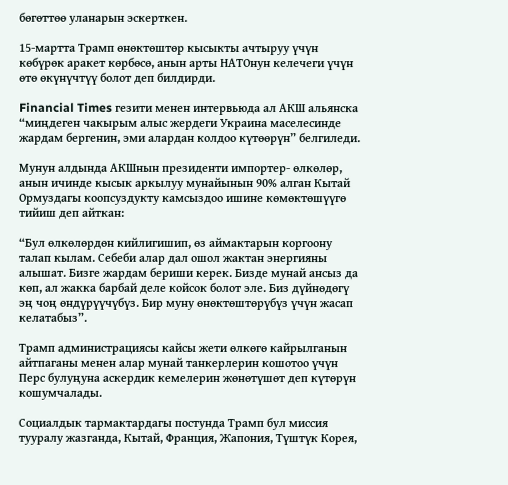бөгөттөө уланарын эскерткен.

15-мартта Трамп өнөктөштөр кысыкты ачтыруу үчүн көбүрөк аракет көрбөсө, анын арты НАТОнун келечеги үчүн өтө өкүнүчтүү болот деп билдирди.

Financial Times гезити менен интервьюда ал АКШ альянска “миңдеген чакырым алыс жердеги Украина маселесинде жардам бергенин, эми алардан колдоо күтөөрүн” белгиледи.

Мунун алдында АКШнын президенти импортер- өлкөлөр, анын ичинде кысык аркылуу мунайынын 90% алган Кытай Ормуздагы коопсуздукту камсыздоо ишине көмөктөшүүгө тийиш деп айткан:

“Бул өлкөлөрдөн кийлигишип, өз аймактарын коргоону талап кылам. Себеби алар дал ошол жактан энергияны алышат. Бизге жардам бериши керек. Бизде мунай ансыз да көп, ал жакка барбай деле койсок болот эле. Биз дүйнөдөгү эң чоң өндүрүүчүбүз. Бир муну өнөктөштөрүбүз үчүн жасап келатабыз”.

Трамп администрациясы кайсы жети өлкөгө кайрылганын айтпаганы менен алар мунай танкерлерин кошотоо үчүн Перс булуңуна аскердик кемелерин жөнөтүшөт деп күтөрүн кошумчалады.

Социалдык тармактардагы постунда Трамп бул миссия тууралу жазганда, Кытай, Франция, Жапония, Түштүк Корея,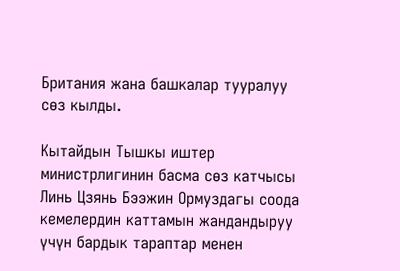Британия жана башкалар тууралуу сөз кылды.

Кытайдын Тышкы иштер министрлигинин басма сөз катчысы Линь Цзянь Бээжин Ормуздагы соода кемелердин каттамын жандандыруу үчүн бардык тараптар менен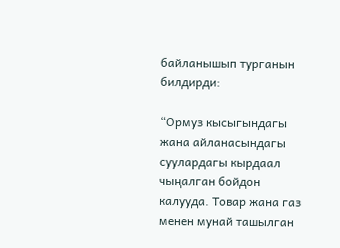байланышып турганын билдирди:

“Ормуз кысыгындагы жана айланасындагы суулардагы кырдаал чыңалган бойдон калууда. Товар жана газ менен мунай ташылган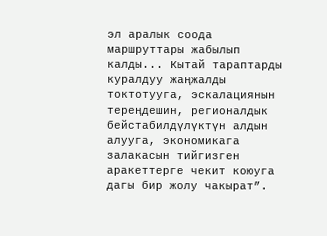эл аралык соода маршруттары жабылып калды... Кытай тараптарды куралдуу жаңжалды токтотууга, эскалациянын тереңдешин, регионалдык бейстабилдүлүктүн алдын алууга, экономикага залакасын тийгизген аракеттерге чекит коюуга дагы бир жолу чакырат”.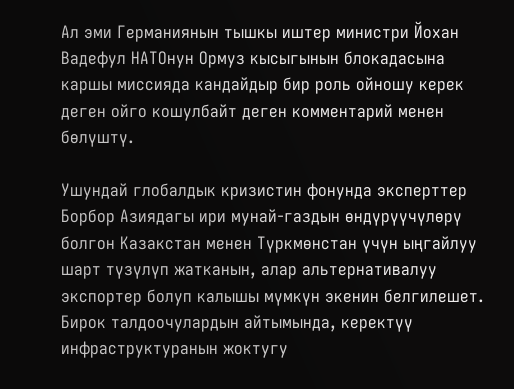Ал эми Германиянын тышкы иштер министри Йохан Вадефул НАТОнун Ормуз кысыгынын блокадасына каршы миссияда кандайдыр бир роль ойношу керек деген ойго кошулбайт деген комментарий менен бөлүштү.

Ушундай глобалдык кризистин фонунда эксперттер Борбор Азиядагы ири мунай-газдын өндүрүүчүлөрү болгон Казакстан менен Түркмөнстан үчүн ыңгайлуу шарт түзүлүп жатканын, алар альтернативалуу экспортер болуп калышы мүмкүн экенин белгилешет. Бирок талдоочулардын айтымында, керектүү инфраструктуранын жоктугу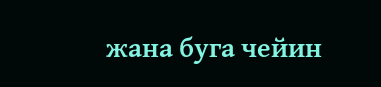жана буга чейин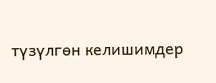түзүлгөн келишимдер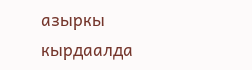азыркы кырдаалда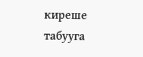киреше табууга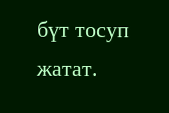бүт тосуп жатат.